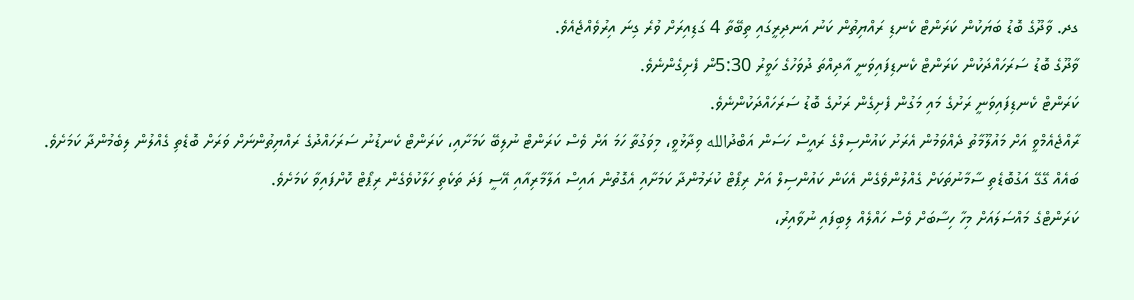ގދ. ވާދޫގެ ބޮޑު ބަޔަކުން ކަރަންޓް ކެނޑި ރައްޔިތުން ކަނު އަނދިރީގައި ތިބޭތާ 4 ގަޑިއިރަށް ވުރެ ގިނަ އިރުވެއްޖެއެވެ.
ވާދޫގެ ބޮޑު ސަރަހައްދަކުން ކަރަންޓް ކެނޑިފައިވަނީ އާދިއްތަ ދުވަހުގެ ހަވީރު 5:30ން ފެށިގެންނެވެ.
ކަރަންޓް ކެނޑިފައިވަނީ ރަށުގެ މައި މަގުން ފެށިގެން ރަށުގެ ބޮޑު ސަރަހައްދަކުންނެވެ.
ރާއްޖެއެމްވީ އަށް މައުލޫމާތު ދެއްވަމުން އެރަށު ކައުންސިލްގެ ރައީސް ހަސަން އަބްދުالله ވިދާޅުވީ، މިވަގުތާ ހަމަ އަށް ވެސް ކަރަންޓް ނުލިބޭ ކަމަށާއި، ކަރަންޓް ކެނޑުނު ސަރަހައްދުގެ ރައްޔިތުންނަށް ވަރަށް ބޮޑެތި ގެއްލުން ލިބެމުންދާ ކަމަށެވެ.
ބައެއް ގޭގޭ އަގުބޮޑެތި ސާމާނުތަކަށް ގެއްލުންވެގެން އެކަން ކައުންސިލް އަށް ރިޕޯޓް ކުރަމުންދާ ކަމަށާއި އެގޮތުން އައިސް އަލާމާރިއާއި އޭސީ ފަދަ ތަކެތި ހަލާކުވެގެން ރިޕޯޓް ކޮށްފައިވާ ކަމަށެވެ.
ކަރަންޓްގެ މައްސަލައަށް މިހާ ހިސާބަށް ވެސް ހައްލެއް ލިބިފައި ނުވާއިރު،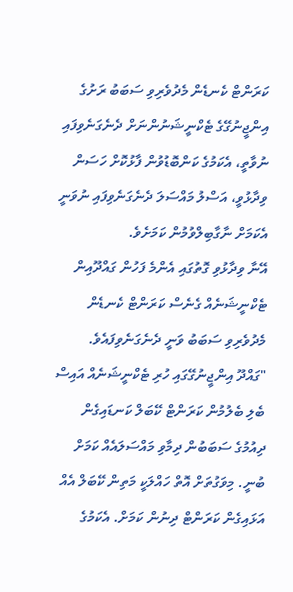ކަރަންޓް ކެނޑެން މެދުވެރިވި ސަބަބު ރަށުގެ އިންޖީނުގޭގެ ޓެކްނީޝަނުންނަށް ދެނެގަނެވިފައި ނުވާތީ، އެކަމުގެ ކަންބޮޑުވުން ފާޅުކޮށް ހަސަން ވިދާޅުވީ، އަސްލު މައްސަލަ ދެނެގަނެވިފައި ނުވަނީ އެކަމަށް ނާގާބިލްވުމުން ކަމަށެވެ.
އޭނާ ވިދާޅުވި ގޮތުގައި އެންމެ ފަހުން ގައްދޫއިން ޓެކްނީޝަނެއް ގެނެސް ކަރަންޓް ކެނޑެން މެދުވެރިވި ސަބަބު ވަނީ ދެނެގަނެވިފައެވެ.
"ގައްދޫ އިންޖީނުގޭގައި ހުރި ޓެކްނީޝަނެއް އައިސް ބެލި ބެލުމުން ކަރަންޓް ކޭބަލް ކަނޑައިގެން ދިއުމުގެ ސަބަބުން ދިމާވި މައްސަލައެއް ކަމަށް ބުނީ. މިވަގުތަށް އޮތް ހައްލަކީ މަތިން ކޭބަލް އެއް އަޅައިގެން ކަރަންޓް ދިނުން ކަމަށް. އެކަމުގެ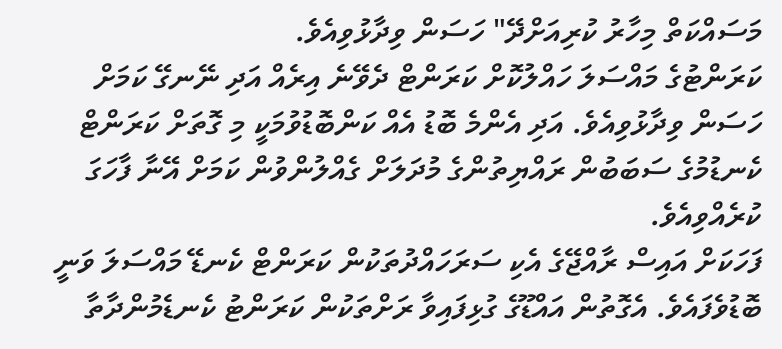މަސައްކަތް މިހާރު ކުރިއަށްދޭ" ހަސަން ވިދާޅުވިއެވެ.
ކަރަންޓުގެ މައްސަލަ ހައްލުކޮށް ކަރަންޓް ދެވޭނެ އިރެއް އަދި ނޭނގޭ ކަމަށް ހަސަން ވިދާޅުވިއެވެ. އަދި އެންމެ ބޮޑު އެއް ކަންބޮޑުވުމަކީ މި ގޮތަށް ކަރަންޓް ކެނޑުމުގެ ސަބަބުން ރައްޔިތުންގެ މުދަލަށް ގެއްލުންވުން ކަމަށް އޭނާ ފާހަގަ ކުރެއްވިއެވެ.
ފަހަކަށް އައިސް ރާއްޖޭގެ އެކި ސަރަހައްދުތަކުން ކަރަންޓް ކެނޑޭ މައްސަލަ ވަނީ ބޮޑުވެފައެވެ. އެގޮތުން އައްޑޫގެ ގުޅިފައިވާ ރަށްތަކުން ކަރަންޓު ކެނޑެމުންދާތާ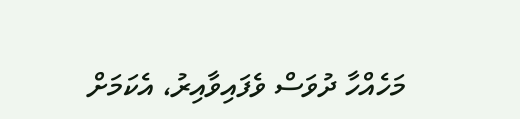މަހެއްހާ ދުވަސް ވެފައިވާއިރު، އެކަމަށް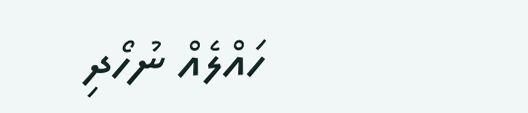ހައްލެއް ނުހޯދި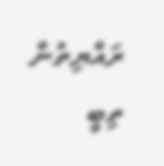ރައްޔިތުން ތިބީ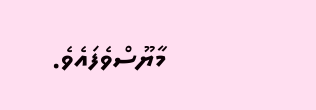މާޔޫސްވެފައެވެ.